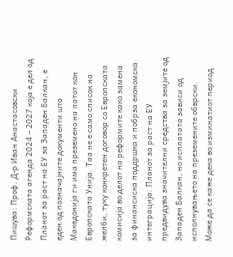Пишува: Проф. Д-р Иван Анастасовски
Реформската агенда 2024 – 2027 која е дел од Планот за раст на ЕУ за Западен Балкан, е еден од позначајните документи што Македонија ги има преземено на патот кон Европската Унија. Таа не е само список на желби, туку конкретен договор со Европската комисија во делот на реформите како замена за финансиска поддршка и побрза економска интеграција. Планот за раст на ЕУ предвидува значителни средства за земјите од Западен Балкан, но исплатата зависи од исполнувањето на преземените обврски.
Може да се каже дека во изминатиот период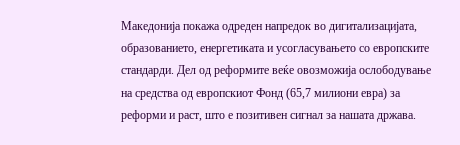Македонија покажа одреден напредок во дигитализацијата, образованието, енергетиката и усогласувањето со европските стандарди. Дел од реформите веќе овозможија ослободување на средства од европскиот Фонд (65,7 милиони евра) за реформи и раст, што е позитивен сигнал за нашата држава.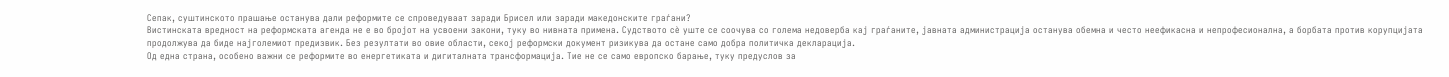Сепак, суштинското прашање останува дали реформите се спроведуваат заради Брисел или заради македонските граѓани?
Вистинската вредност на реформската агенда не е во бројот на усвоени закони, туку во нивната примена. Судството сè уште се соочува со голема недоверба кај граѓаните, јавната администрација останува обемна и често неефикасна и непрофесионална, а борбата против корупцијата продолжува да биде најголемиот предизвик. Без резултати во овие области, секој реформски документ ризикува да остане само добра политичка декларација.
Од една страна, особено важни се реформите во енергетиката и дигиталната трансформација. Тие не се само европско барање, туку предуслов за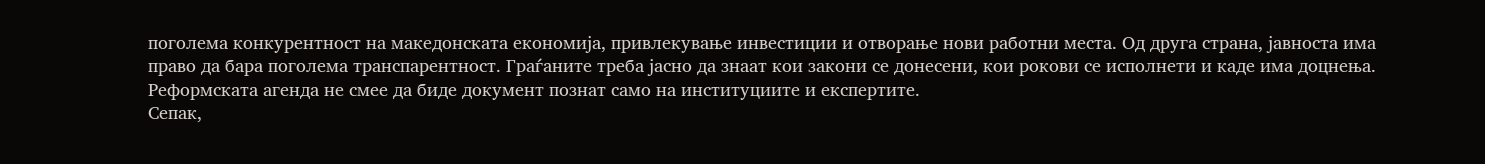поголема конкурентност на македонската економија, привлекување инвестиции и отворање нови работни места. Од друга страна, јавноста има право да бара поголема транспарентност. Граѓаните треба јасно да знаат кои закони се донесени, кои рокови се исполнети и каде има доцнења. Реформската агенда не смее да биде документ познат само на институциите и експертите.
Сепак,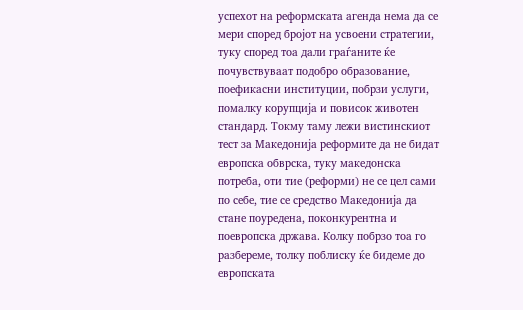успехот на реформската агенда нема да се мери според бројот на усвоени стратегии, туку според тоа дали граѓаните ќе почувствуваат подобро образование, поефикасни институции, побрзи услуги, помалку корупција и повисок животен стандард. Токму таму лежи вистинскиот тест за Македонија реформите да не бидат европска обврска, туку македонска потреба, оти тие (реформи) не се цел сами по себе, тие се средство Македонија да стане поуредена, поконкурентна и поевропска држава. Колку побрзо тоа го разбереме, толку поблиску ќе бидеме до европската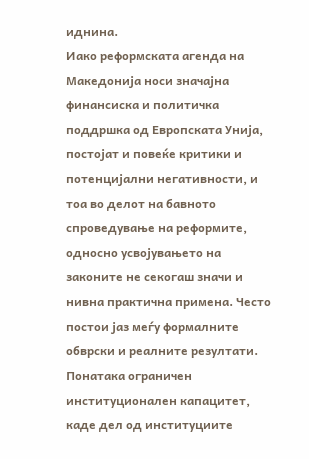иднина.
Иако реформската агенда на Македонија носи значајна финансиска и политичка поддршка од Европската Унија, постојат и повеќе критики и потенцијални негативности, и тоа во делот на бавното спроведување на реформите, односно усвојувањето на законите не секогаш значи и нивна практична примена. Често постои јаз меѓу формалните обврски и реалните резултати. Понатака ограничен институционален капацитет, каде дел од институциите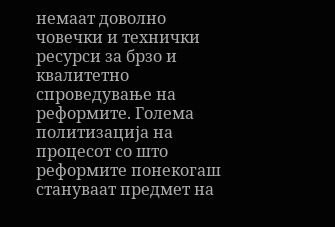немаат доволно човечки и технички ресурси за брзо и квалитетно спроведување на реформите. Голема политизација на процесот со што реформите понекогаш стануваат предмет на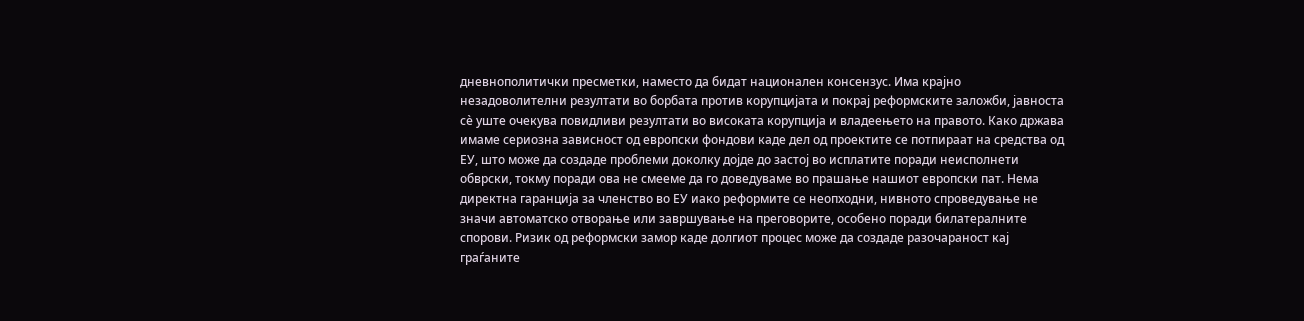дневнополитички пресметки, наместо да бидат национален консензус. Има крајно незадоволителни резултати во борбата против корупцијата и покрај реформските заложби, јавноста сè уште очекува повидливи резултати во високата корупција и владеењето на правото. Како држава имаме сериозна зависност од европски фондови каде дел од проектите се потпираат на средства од ЕУ, што може да создаде проблеми доколку дојде до застој во исплатите поради неисполнети обврски, токму поради ова не смееме да го доведуваме во прашање нашиот европски пат. Нема директна гаранција за членство во ЕУ иако реформите се неопходни, нивното спроведување не значи автоматско отворање или завршување на преговорите, особено поради билатералните спорови. Ризик од реформски замор каде долгиот процес може да создаде разочараност кај граѓаните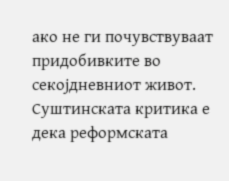ако не ги почувствуваат придобивките во секојдневниот живот.
Суштинската критика е дека реформската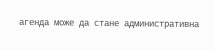агенда може да стане административна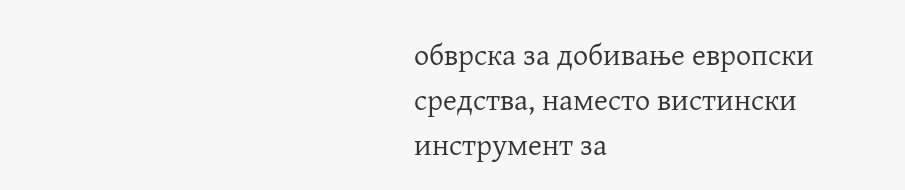обврска за добивање европски средства, наместо вистински инструмент за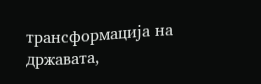трансформација на државата,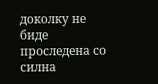доколку не биде проследена со силна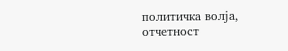политичка волја, отчетност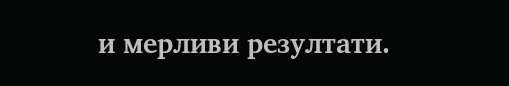и мерливи резултати.